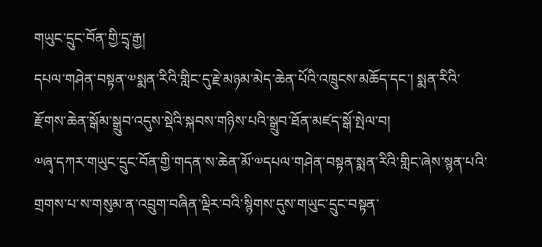གཡུང་དྲུང་བོན་གྱི་དྲྭ་རྒྱ།
དཔལ་གཤེན་བསྟན་༧སྨན་རིའི་གླིང་དུ་རྗེ་མཉམ་མེད་ཆེན་པོའི་འཁྲུངས་མཆོད་དང་། སྨན་རིའི་རྫོགས་ཆེན་སྒོམ་སྒྲུབ་འདུས་སྡེའི་སྐབས་གཉིས་པའི་སྒྲུབ་ཐོན་མཛད་སྒོ་སྤེལ་བ།
༧ཞྭ་དཀར་གཡུང་དྲུང་བོན་གྱི་གདན་ས་ཆེན་མོ་༧དཔལ་གཤེན་བསྟན་སྨན་རིའི་གླིང་ཞེས་སྙན་པའི་གྲགས་པ་ས་གསུམ་ན་འབྲུག་བཞིན་ལྡིར་བའི་སྙིགས་དུས་གཡུང་དྲུང་བསྟན་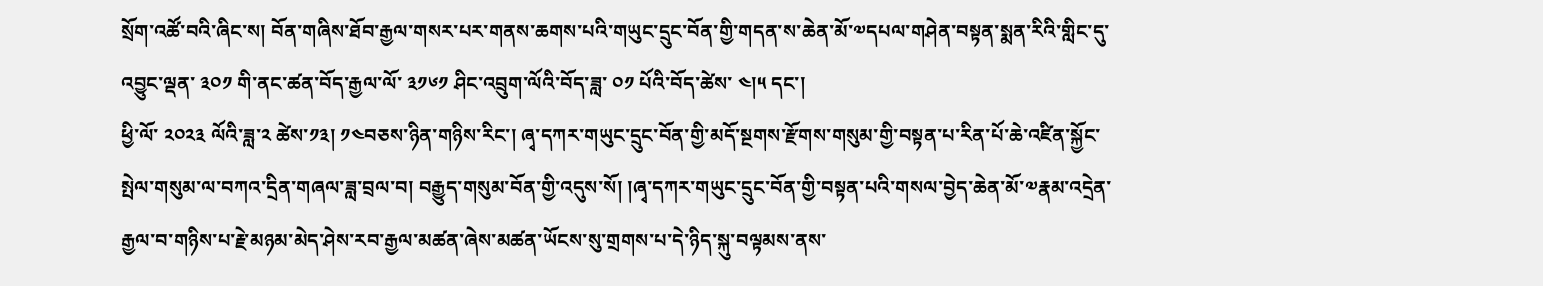སྲོག་འཚོ་བའི་ཞིང་ས། བོན་གཞིས་ཐོབ་རྒྱལ་གསར་པར་གནས་ཆགས་པའི་གཡུང་དྲུང་བོན་གྱི་གདན་ས་ཆེན་མོ་༧དཔལ་གཤེན་བསྟན་སྨན་རིའི་གླིང་དུ་འབྱུང་ལྡན་ ༣༠༡ གི་ནང་ཚན་བོད་རྒྱལ་ལོ་ ༣༡༦༡ ཤིང་འབྲུག་ལོའི་བོད་ཟླ་ ༠༡ པོའི་བོད་ཚེས་ ༤།༥ དང་།
ཕྱི་ལོ་ ༢༠༢༣ ལོའི་ཟླ་༢ ཚེས་༡༣། ༡༤བཅས་ཉིན་གཉིས་རིང་། ཞྭ་དཀར་གཡུང་དྲུང་བོན་གྱི་མདོ་སྔགས་རྫོགས་གསུམ་གྱི་བསྟན་པ་རིན་པོ་ཆེ་འཛིན་སྐྱོང་སྤེལ་གསུམ་ལ་བཀའ་དྲིན་གཞལ་ཟླ་བྲལ་བ། བརྒྱུད་གསུམ་བོན་གྱི་འདུས་སོ། །ཞྭ་དཀར་གཡུང་དྲུང་བོན་གྱི་བསྟན་པའི་གསལ་བྱེད་ཆེན་མོ་༧རྣམ་འདྲེན་རྒྱལ་བ་གཉིས་པ་རྗེ་མཉམ་མེད་ཤེས་རབ་རྒྱལ་མཚན་ཞེས་མཚན་ཡོངས་སུ་གྲགས་པ་དེ་ཉིད་སྐུ་བལྟམས་ནས་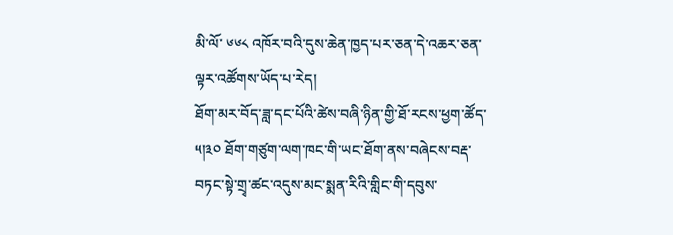མི་ལོ་ ༦༦༨ འཁོར་བའི་དུས་ཆེན་ཁྱད་པར་ཅན་དེ་འཆར་ཅན་ལྟར་འཚོགས་ཡོད་པ་རེད།
ཐོག་མར་བོད་ཟླ་དང་པོའི་ཚེས་བཞི་ཉིན་གྱི་ཐོ་རངས་ཕྱག་ཚོད་ ༥།༣༠ ཐོག་གཙུག་ལག་ཁང་གི་ཡང་ཐོག་ནས་བཞེངས་བརྡ་བཏང་སྟེ་གྲྭ་ཚང་འདུས་མང་སྨན་རིའི་གླིང་གི་དབུས་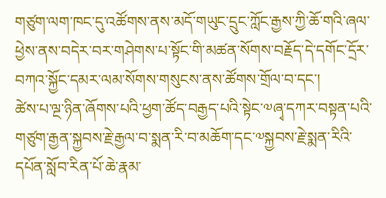གཙུག་ལག་ཁང་དུ་འཚོགས་ནས་མདོ་གཡུང་དྲུང་ཀློང་རྒྱས་ཀྱི་ཆོ་གའི་ཞལ་ཕྱེས་ནས་བདེར་བར་གཤེགས་པ་སྟོང་གི་མཚན་སོགས་བརྗོད་དེ་དགོང་དྲོར་བཀའ་སྐྱོང་དམར་ལམ་སོགས་གསུངས་ནས་ཚོགས་གྲོལ་བ་དང་།
ཚེས་པ་ལྔ་ཉིན་ཞོགས་པའི་ཕྱག་ཚོད་བརྒྱད་པའི་སྟེང་༧ཞྭ་དཀར་བསྟན་པའི་གཙུག་རྒྱན་སྐྱབས་རྗེ་རྒྱལ་བ་སྨན་རི་བ་མཆོག་དང་༧སྐྱབས་རྗེ་སྨན་རིའི་དཔོན་སློབ་རིན་པོ་ཆེ་རྣམ་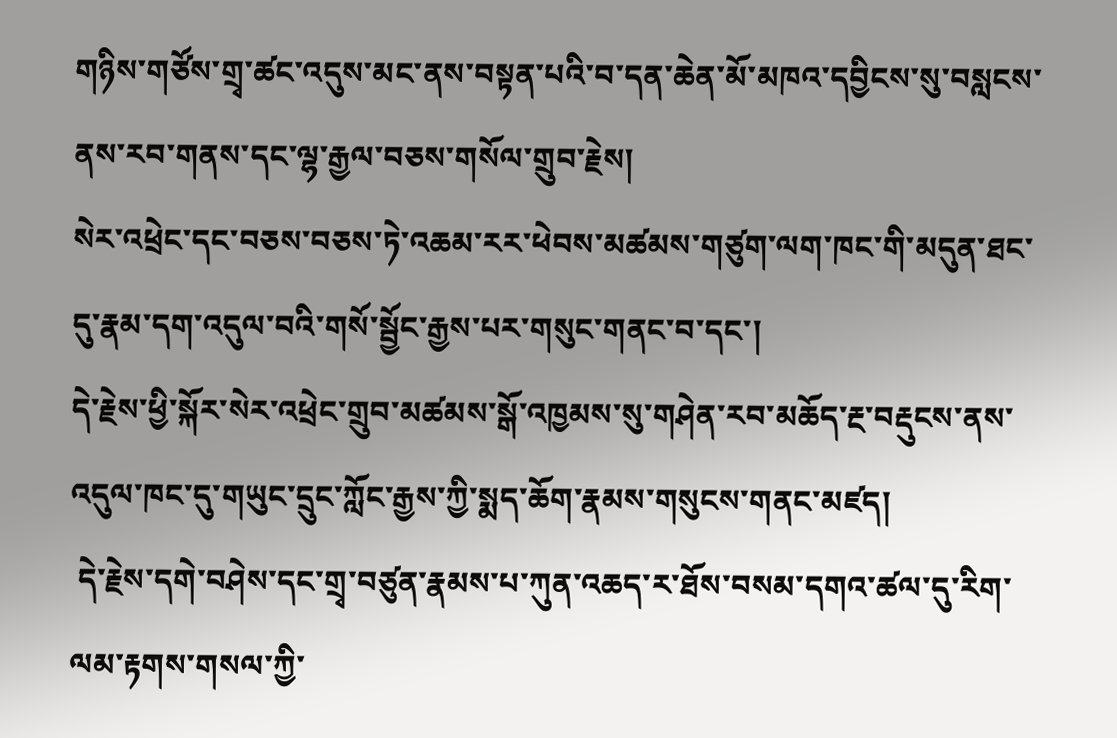གཉིས་གཙོས་གྲྭ་ཚང་འདུས་མང་ནས་བསྟན་པའི་བ་དན་ཆེན་མོ་མཁའ་དབྱིངས་སུ་བསླངས་ནས་རབ་གནས་དང་ལྷ་རྒྱལ་བཅས་གསོལ་གྲུབ་རྗེས།
སེར་འཕྲེང་དང་བཅས་བཅས་ཏེ་འཆམ་རར་ཕེབས་མཚམས་གཙུག་ལག་ཁང་གི་མདུན་ཐང་དུ་རྣམ་དག་འདུལ་བའི་གསོ་སྦྱོང་རྒྱས་པར་གསུང་གནང་བ་དང་།
དེ་རྗེས་ཕྱི་སྐོར་སེར་འཕྲེང་གྲུབ་མཚམས་སྒོ་འཁྱམས་སུ་གཤེན་རབ་མཆོད་རྔ་བརྡུངས་ནས་འདུལ་ཁང་དུ་གཡུང་དྲུང་ཀློང་རྒྱས་ཀྱི་སྨད་ཆོག་རྣམས་གསུངས་གནང་མཛད།
 དེ་རྗེས་དགེ་བཤེས་དང་གྲྭ་བཙུན་རྣམས་པ་ཀུན་འཆད་ར་ཐོས་བསམ་དགའ་ཚལ་དུ་རིག་ལམ་རྟགས་གསལ་ཀྱི་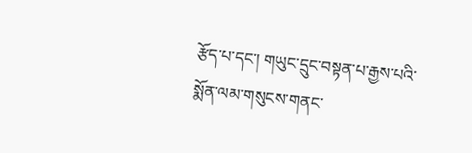རྩོད་པ་དང་། གཡུང་དྲུང་བསྟན་པ་རྒྱས་པའི་སྨོན་ལམ་གསུངས་གནང་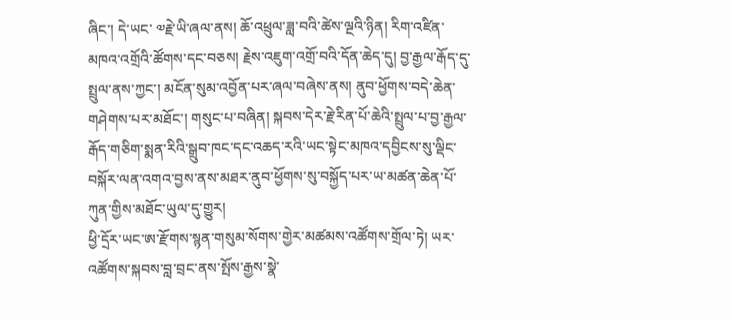ཞིང་། དེ་ཡང་ ༧རྗེ་ཡི་ཞལ་ནས། ཆོ་འཕྲུལ་ཟླ་བའི་ཚེས་ལྔའི་ཉིན། རིག་འཛིན་མཁའ་འགྲོའི་ཚོགས་དང་བཅས། རྗེས་འཇུག་འགྲོ་བའི་དོན་ཆེད་དུ། བྱ་རྒྱལ་རྒོད་དུ་སྤྲུལ་ནས་ཀྱང་། མངོན་སུམ་འབྱོན་པར་ཞལ་བཞེས་ནས། ནུབ་ཕྱོགས་བདེ་ཆེན་གཤེགས་པར་མཐོང་། གསུང་པ་བཞིན། སྐབས་དེར་རྗེ་རིན་པོ་ཆེའི་སྤྲུལ་པ་བྱ་རྒྱལ་རྒོད་གཅིག་སྨན་རིའི་སྒྲུབ་ཁང་དང་འཆད་རའི་ཡང་སྟེང་མཁའ་དབྱིངས་སུ་ལྡིང་བསྐོར་ལན་འགའ་བྱས་ནས་མཐར་ནུབ་ཕྱོགས་སུ་བསྐྱོད་པར་ཡ་མཚན་ཆེན་པོ་ཀུན་གྱིས་མཐོང་ཡུལ་དུ་གྱུར།
ཕྱི་དྲོར་ཡང་ཨ་རྫོགས་སྙན་གསུམ་སོགས་གྱེར་མཚམས་འཚོགས་གྲོལ་ཏེ། ཡར་འཚོགས་སྐབས་བླ་བྲང་ནས་སྤོས་རྒྱས་སྣེ་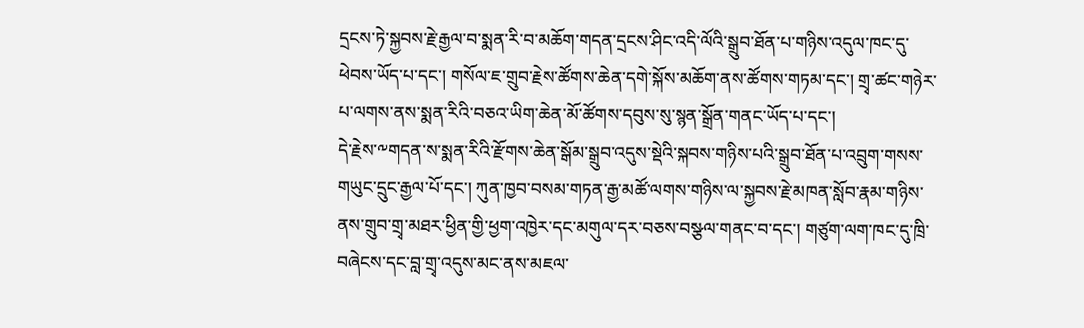དྲངས་ཏེ་སྐྱབས་རྗེ་རྒྱལ་བ་སྨན་རི་བ་མཆོག་གདན་དྲངས་ཤིང་འདི་ལོའི་སྒྲུབ་ཐོན་པ་གཉིས་འདུལ་ཁང་དུ་ཕེབས་ཡོད་པ་དང་། གསོལ་ཇ་གྲུབ་རྗེས་ཚོགས་ཆེན་དགེ་སྐོས་མཆོག་ནས་ཚོགས་གཏམ་དང་། གྲྭ་ཚང་གཉེར་པ་ལགས་ནས་སྨན་རིའི་བཅའ་ཡིག་ཆེན་མོ་ཚོགས་དབུས་སུ་སྙན་སྒྲོན་གནང་ཡོད་པ་དང་།
དེ་རྗེས་༸གདན་ས་སྨན་རིའི་རྫོགས་ཆེན་སྒོམ་སྒྲུབ་འདུས་སྡེའི་སྐབས་གཉིས་པའི་སྒྲུབ་ཐོན་པ་འབྲུག་གསས་གཡུང་དྲུང་རྒྱལ་པོ་དང་། ཀུན་ཁྱབ་བསམ་གཏན་རྒྱ་མཚོ་ལགས་གཉིས་ལ་སྐྱབས་རྗེ་མཁན་སློབ་རྣམ་གཉིས་ནས་གྲུབ་གྲྭ་མཐར་ཕྱིན་གྱི་ཕྱག་འཁྱེར་དང་མགུལ་དར་བཅས་བསྩལ་གནང་བ་དང་། གཙུག་ལག་ཁང་དུ་ཁྲི་བཞེངས་དང་བླ་གྲྭ་འདུས་མང་ནས་མཇལ་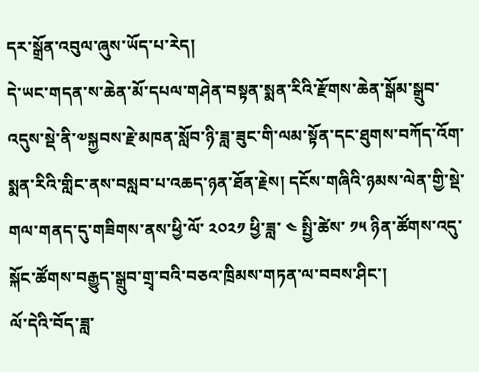དར་སྒྲོན་འབུལ་ཞུས་ཡོད་པ་རེད།
དེ་ཡང་གདན་ས་ཆེན་མོ་དཔལ་གཤེན་བསྟན་སྨན་རིའི་རྫོགས་ཆེན་སྒོམ་སྒྲུབ་འདུས་སྡེ་ནི་༧སྐྱབས་རྗེ་མཁན་སློབ་ཉི་ཟླ་ཟུང་གི་ལམ་སྟོན་དང་ཐུགས་བཀོད་འོག་སྨན་རིའི་གླིང་ནས་བསླབ་པ་འཆད་ཉན་ཐོན་རྗེས། དངོས་གཞིའི་ཉམས་ལེན་གྱི་སྡེ་གལ་གནད་དུ་གཟིགས་ནས་ཕྱི་ལོ་ ༢༠༢༡ ཕྱི་ཟླ་ ༤ སྤྱི་ཚེས་ ༡༥ ཉིན་ཚོགས་འདུ་སྐོང་ཚོགས་བརྒྱུད་སྒྲུབ་གྲྭ་བའི་བཅའ་ཁྲིམས་གཏན་ལ་བབས་ཤིང་།
ལོ་དེའི་བོད་ཟླ་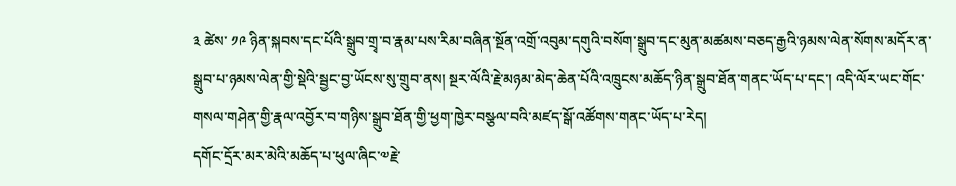༣ ཚེས་ ༡༩ ཉིན་སྐབས་དང་པོའི་སྒྲུབ་གྲྭ་བ་རྣམ་པས་རིམ་བཞིན་སྔོན་འགྲོ་འབུམ་དགུའི་བསོག་སྒྲུབ་དང་མུན་མཚམས་བཅད་རྒྱའི་ཉམས་ལེན་སོགས་མདོར་ན་སྒྲུབ་པ་ཉམས་ལེན་གྱི་སྡེའི་སྦྱང་བྱ་ཡོངས་སུ་གྲུབ་ནས། སྔར་ལོའི་རྗེ་མཉམ་མེད་ཆེན་པོའི་འཁྲུངས་མཆོད་ཉིན་སྒྲུབ་ཐོན་གནང་ཡོད་པ་དང་། འདི་ལོར་ཡང་གོང་གསལ་གཤེན་གྱི་རྣལ་འབྱོར་བ་གཉིས་སྒྲུབ་ཐོན་གྱི་ཕྱག་ཁྱེར་བསྩལ་བའི་མཛད་སྒོ་འཚོགས་གནང་ཡོད་པ་རེད།
དགོང་དྲོར་མར་མེའི་མཆོད་པ་ཕུལ་ཞིང་༧རྗེ་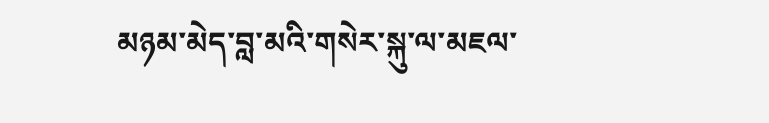མཉམ་མེད་བླ་མའི་གསེར་སྐུ་ལ་མཇལ་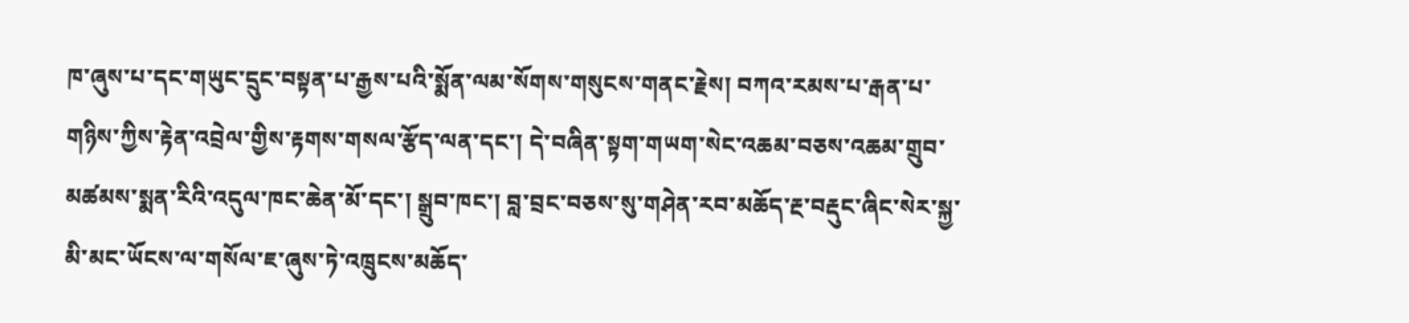ཁ་ཞུས་པ་དང་གཡུང་དྲུང་བསྟན་པ་རྒྱས་པའི་སྨོན་ལམ་སོགས་གསུངས་གནང་རྗེས། བཀའ་རམས་པ་རྒན་པ་གཉིས་ཀྱིས་རྟེན་འབྲེལ་གྱིས་རྟགས་གསལ་རྩོད་ལན་དང་། དེ་བཞིན་སྟག་གཡག་སེང་འཆམ་བཅས་འཆམ་གྲུབ་མཚམས་སྨན་རིའི་འདུལ་ཁང་ཆེན་མོ་དང་། སྒྲུབ་ཁང་། བླ་བྲང་བཅས་སུ་གཤེན་རབ་མཆོད་རྔ་བརྡུང་ཞིང་སེར་སྐྱ་མི་མང་ཡོངས་ལ་གསོལ་ཇ་ཞུས་ཏེ་འཁྲུངས་མཆོད་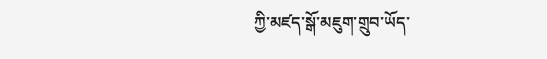ཀྱི་མཛད་སྒོ་མཇུག་གྲུབ་ཡོད་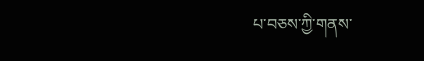པ་བཅས་ཀྱི་གནས་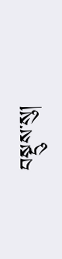བསྡུས་སུ།